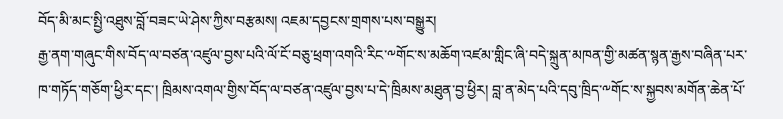བོད་མི་མང་སྤྱི་འཐུས་བློ་བཟང་ཡེ་ཤེས་ཀྱིས་བརྩམས། འཇམ་དབྱངས་གྲགས་པས་བསྒྱུར།
རྒྱ་ནག་གཞུང་གིས་བོད་ལ་བཙན་འཛུལ་བྱས་པའི་ལོ་ངོ་བཅུ་ཕྲག་འགའི་རིང་༸གོང་ས་མཆོག་འཛམ་གླིང་ཞི་བདེ་སྐྲུན་མཁན་གྱི་མཚན་སྙན་རྒྱས་བཞིན་པར་ཁ་གཏོད་གཅོག་ཕྱིར་དང་། ཁྲིམས་འགལ་གྱིས་བོད་ལ་བཙན་འཛུལ་བྱས་པ་དེ་ཁྲིམས་མཐུན་བྱ་ཕྱིར། བླ་ན་མེད་པའི་དབུ་ཁྲིད་༸གོང་ས་སྐྱབས་མགོན་ཆེན་པོ་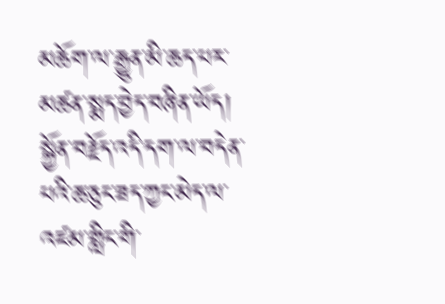མཆོག་ལ་རྒྱུན་མི་ཆད་པར་མཚན་སྨད་བྱེད་བཞིན་ཡོད། སྐྱོན་བརྗོད་འདི་དག་ལ་བདེན་པའི་ཆ་ཅུང་ཟད་ཀྱང་མེད་ལ་འཛམ་གླིང་གི་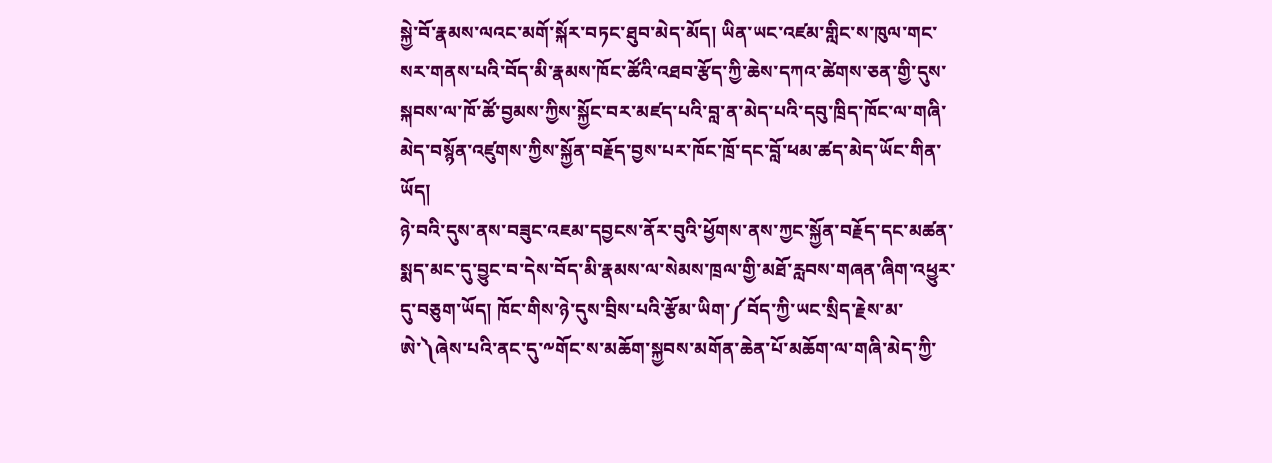སྐྱེ་བོ་རྣམས་ལའང་མགོ་སྐོར་བཏང་ཐུབ་མེད་མོད། ཡིན་ཡང་འཛམ་གླིང་ས་ཁུལ་གང་སར་གནས་པའི་བོད་མི་རྣམས་ཁོང་ཚོའི་འཐབ་རྩོད་ཀྱི་ཆེས་དཀའ་ཚེགས་ཅན་གྱི་དུས་སྐབས་ལ་ཁོ་ཚོ་བྱམས་ཀྱིས་སྐྱོང་བར་མཛད་པའི་བླ་ན་མེད་པའི་དབུ་ཁྲིད་ཁོང་ལ་གཞི་མེད་བསྙོན་འཛུགས་ཀྱིས་སྐྱོན་བརྗོད་བྱས་པར་ཁོང་ཁྲོ་དང་བློ་ཕམ་ཚད་མེད་ཡོང་གིན་ཡོད།
ཉེ་བའི་དུས་ནས་བཟུང་འཇམ་དབྱངས་ནོར་བུའི་ཕྱོགས་ནས་ཀྱང་སྐྱོན་བརྗོད་དང་མཚན་སྨད་མང་དུ་བྱུང་བ་དེས་བོད་མི་རྣམས་ལ་སེམས་ཁྲལ་གྱི་མཐོ་རླབས་གཞན་ཞིག་འཕྱུར་དུ་བཅུག་ཡོད། ཁོང་གིས་ཉེ་དུས་བྲིས་པའི་རྩོམ་ཡིག་༼བོད་ཀྱི་ཡང་སྲིད་རྗེས་མ་ཨེ་༽ཞེས་པའི་ནང་དུ་༸གོང་ས་མཆོག་སྐྱབས་མགོན་ཆེན་པོ་མཆོག་ལ་གཞི་མེད་ཀྱི་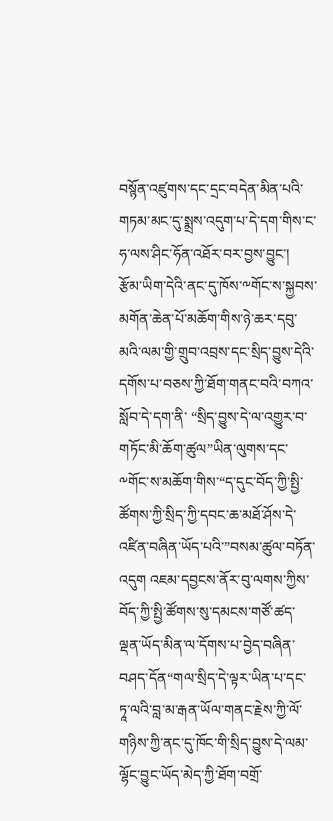བསྙོན་འཛུགས་དང་དྲང་བདེན་མིན་པའི་གཏམ་མང་དུ་སྨྲས་འདུག་པ་དེ་དག་གིས་ང་ཧ་ལས་ཤིང་ཧོན་འཐོར་བར་བྱས་བྱུང་།
རྩོམ་ཡིག་དེའི་ནང་དུ་ཁོས་༸གོང་ས་སྐྱབས་མགོན་ཆེན་པོ་མཆོག་གིས་ཉེ་ཆར་དབུ་མའི་ལམ་གྱི་གྲུབ་འབྲས་དང་སྲིད་བྱུས་དེའི་དགོས་པ་བཅས་ཀྱི་ཐོག་གནང་བའི་བཀའ་སློབ་དེ་དག་ནི་ “སྲིད་བྱུས་དེ་ལ་འགྱུར་བ་གཏོང་མི་ཆོག་ཚུལ”ཡིན་ལུགས་དང་༸གོང་ས་མཆོག་གིས་“ད་དུང་བོད་ཀྱི་སྤྱི་ཚོགས་ཀྱི་སྲིད་ཀྱི་དབང་ཆ་མཐོ་ཤོས་དེ་འཛིན་བཞིན་ཡོད་པའི་”བསམ་ཚུལ་བཏོན་འདུག འཇམ་དབྱངས་ནོར་བུ་ལགས་ཀྱིས་བོད་ཀྱི་སྤྱི་ཚོགས་སུ་དམངས་གཙོ་ཚད་ལྡན་ཡོད་མིན་ལ་དོགས་པ་བྱེད་བཞིན་བཤད་དོན“གལ་སྲིད་དེ་ལྟར་ཡིན་པ་དང་ཏཱ་ལའི་བླ་མ་རྒན་ཡོལ་གནང་རྗེས་ཀྱི་ལོ་གཉིས་ཀྱི་ནང་དུ་ཁོང་གི་སྲིད་བྱུས་དེ་ལམ་ལྷོང་བྱུང་ཡོད་མེད་ཀྱི་ཐོག་བགྲོ་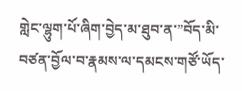གླེང་ལྷུག་པོ་ཞིག་བྱེད་མ་ཐུབ་ན་”བོད་མི་བཙན་བྱོལ་བ་རྣམས་ལ་དམངས་གཙོ་ཡོད་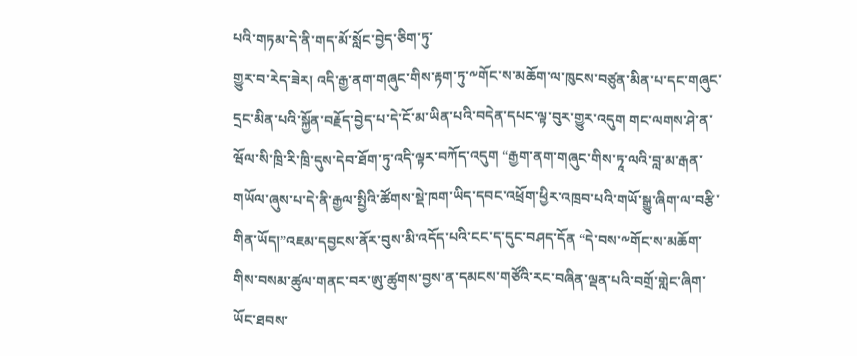པའི་གཏམ་དེ་ནི་གད་མོ་སློང་བྱེད་ཅིག་ཏུ་
གྱུར་བ་རེད་ཟེར། འདི་རྒྱ་ནག་གཞུང་གིས་རྟག་ཏུ་༸གོང་ས་མཆོག་ལ་ཁུངས་བཙུན་མིན་པ་དང་གཞུང་དྲང་མིན་པའི་སྐྱོན་བརྗོད་བྱེད་པ་དེ་ངོ་མ་ཡིན་པའི་བདེན་དཔང་ལྟ་བུར་གྱུར་འདུག གང་ལགས་ཤེ་ན་ཝོལ་སི་ཁྲི་རི་ཁྲི་དུས་དེབ་ཐོག་ཏུ་འདི་ལྟར་བཀོད་འདུག “རྒྱག་ནག་གཞུང་གིས་ཏཱ་ལའི་བླ་མ་རྒན་གཡོལ་ཞུས་པ་དེ་ནི་རྒྱལ་སྤྱིའི་ཚོགས་སྡེ་ཁག་ཡིད་དབང་འཕྲོག་ཕྱིར་འཁྲབ་པའི་གཡོ་སྒྱུ་ཞིག་ལ་བརྩི་གིན་ཡོད།”འཇམ་དབྱངས་ནོར་བུས་མི་འདོད་པའི་ངང་ད་དུང་བཤད་དོན “དེ་བས་༸གོང་ས་མཆོག་གིས་བསམ་ཚུལ་གནང་བར་ཨུ་ཚུགས་བྱས་ན་དམངས་གཙོའི་རང་བཞིན་ལྡན་པའི་བགྲོ་གླེང་ཞིག་ཡོང་ཐབས་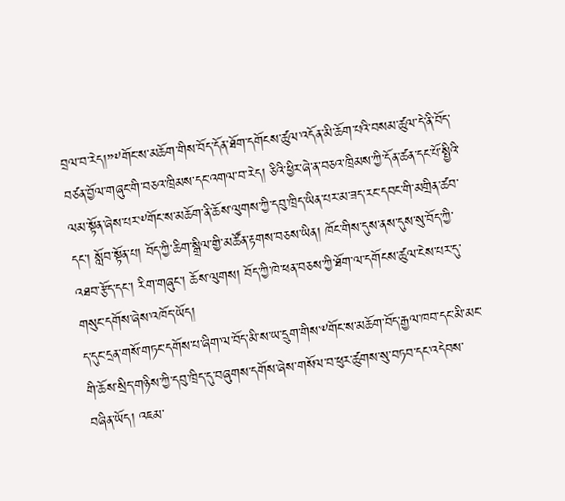བྲལ་བ་རེད།”༸གོང་ས་མཆོག་གིས་བོད་དོན་ཐོག་དགོངས་ཚུལ་འདོན་མི་ཆོག་པའི་བསམ་ཚུལ་དེ་ནི་བོད་བཙན་བྱོལ་གཞུང་གི་བཅའ་ཁྲིམས་དང་འགལ་བ་རེད། ཅིའི་ཕྱིར་ཞེ་ན་བཅའ་ཁྲིམས་ཀྱི་དོན་ཚན་དང་པོ་སྤྱིའི་ལམ་སྟོན་ཞེས་པར་༸གོང་ས་མཆོག་ནི་ཆོས་ལུགས་ཀྱི་དབུ་ཁྲིད་ཡིན་པར་མ་ཟད་རང་དབང་གི་མགྲིན་ཚབ་དང་། སློབ་སྟོན་པ། བོད་ཀྱི་ཆིག་སྒྲིལ་གྱི་མཚོན་རྟགས་བཅས་ཡིན། ཁོང་གིས་དུས་ནས་དུས་སུ་བོད་ཀྱི་འཐབ་རྩོད་དང་། རིག་གཞུང་། ཆོས་ལུགས། བོད་ཀྱི་ཁེ་ཕན་བཅས་ཀྱི་ཐོག་ལ་དགོངས་ཚུལ་ངེས་པར་དུ་གསུང་དགོས་ཞེས་འཁོད་ཡོད།
ད་དུང་དྲན་གསོ་གཏང་དགོས་པ་ཞིག་ལ་བོད་མི་ས་ཡ་དྲུག་གིས་༸གོང་ས་མཆོག་བོད་རྒྱལ་ཁབ་དང་མི་མང་གི་ཆོས་སྲིད་གཉིས་ཀྱི་དབུ་ཁྲིད་དུ་བཞུགས་དགོས་ཞེས་གསོལ་བ་ཕུར་ཚུགས་སུ་བཏབ་དང་འདེབས་བཞིན་ཡོད། འཇམ་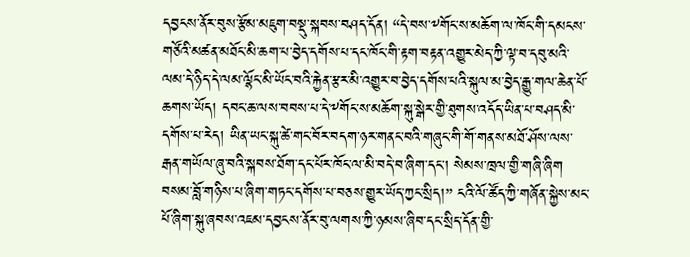དབྱངས་ནོར་བུས་རྩོམ་མཇུག་བསྡུ་སྐབས་བཤད་དོན། “དེ་བས་༸གོང་ས་མཆོག་ལ་ཁོང་གི་དམངས་གཙོའི་མཚན་མཐོང་མི་ཆག་པ་བྱེད་དགོས་པ་དང་ཁོང་གི་རྟག་བརྟན་འགྱུར་མེད་ཀྱི་ལྟ་བ་དབུ་མའི་ལམ་དེ་ཉིད་དེ་ལམ་ལྷོང་མི་ཡོང་བའི་རྐྱེན་རྩར་མི་འགྱུར་བ་བྱེད་དགོས་པའི་སྐུལ་མ་བྱེད་རྒྱུ་གལ་ཆེན་པོ་ཆགས་ཡོད། དབང་ཆ་ལས་བབས་པ་དེ་༸གོང་ས་མཆོག་སྐུ་སྒེར་གྱི་ཐུགས་འདོད་ཡིན་པ་བཤད་མི་དགོས་པ་རེད། ཡིན་ཡང་སྐུ་ཚེ་གང་བོར་བདག་ཉར་གནང་བའི་གཞུང་གི་གོ་གནས་མཐོ་ཤོས་ལས་རྒན་གཡོལ་ཞུ་བའི་སྐབས་ཐོག་དང་པོར་ཁོང་ལ་མི་བདེ་བ་ཞིག་དང་། སེམས་ཁྲལ་གྱི་གཞི་ཞིག བསམ་བློ་གཉིས་པ་ཞིག་གཏང་དགོས་པ་བཅས་གྱུར་ཡོད་ཀྱང་སྲིད།” ངའི་ལོ་ཚོད་ཀྱི་གཞོན་སྐྱེས་མང་པོ་ཞིག་སྐུ་ཞབས་འཇམ་དབྱངས་ནོར་བུ་ལགས་ཀྱི་ཉམས་ཞིབ་དང་སྲིད་དོན་གྱི་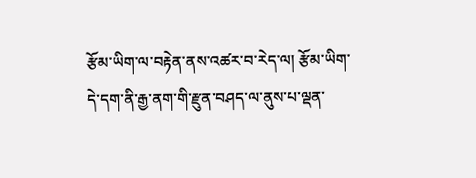རྩོམ་ཡིག་ལ་བརྟེན་ནས་འཚར་བ་རེད་ལ། རྩོམ་ཡིག་དེ་དག་ནི་རྒྱ་ནག་གི་རྫུན་བཤད་ལ་ནུས་པ་ལྡན་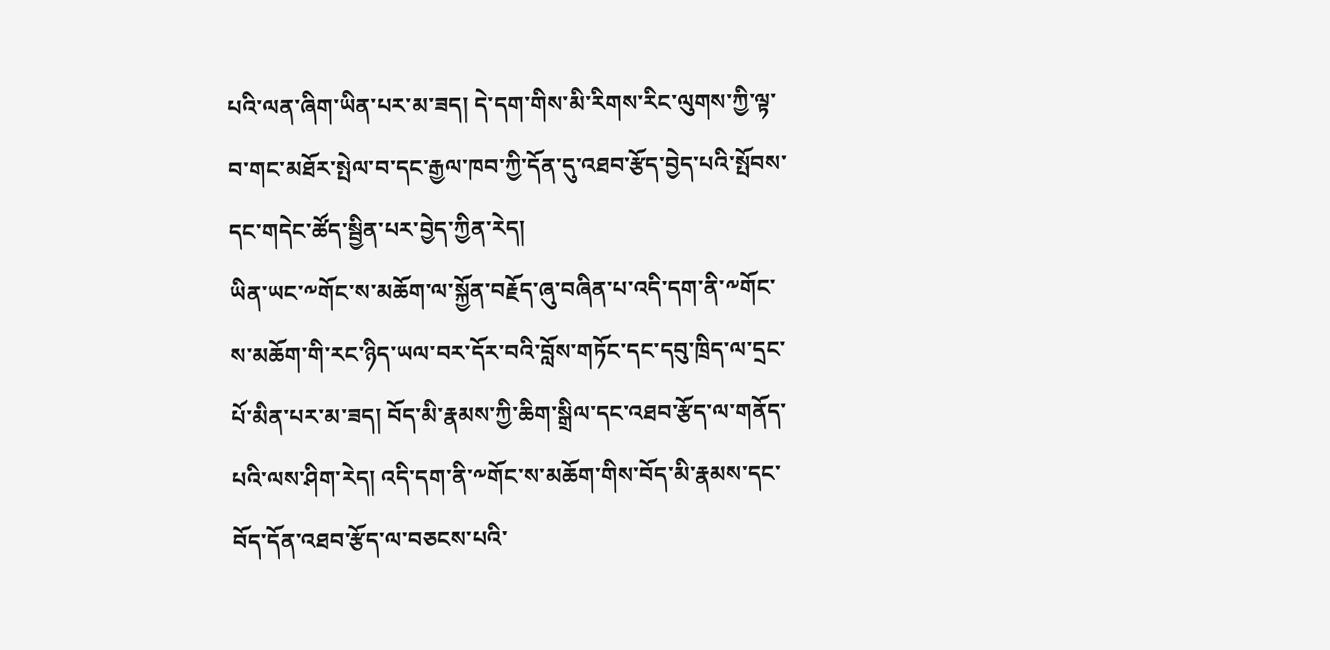པའི་ལན་ཞིག་ཡིན་པར་མ་ཟད། དེ་དག་གིས་མི་རིགས་རིང་ལུགས་ཀྱི་ལྟ་བ་གང་མཐོར་སྤེལ་བ་དང་རྒྱལ་ཁབ་ཀྱི་དོན་དུ་འཐབ་རྩོད་བྱེད་པའི་སྤོབས་དང་གདེང་ཚོད་སྦྱིན་པར་བྱེད་ཀྱིན་རེད།
ཡིན་ཡང་༸གོང་ས་མཆོག་ལ་སྐྱོན་བརྗོད་ཞུ་བཞིན་པ་འདི་དག་ནི་༸གོང་ས་མཆོག་གི་རང་ཉིད་ཡལ་བར་དོར་བའི་བློས་གཏོང་དང་དབུ་ཁྲིད་ལ་དྲང་པོ་མིན་པར་མ་ཟད། བོད་མི་རྣམས་ཀྱི་ཆིག་སྒྲིལ་དང་འཐབ་རྩོད་ལ་གནོད་པའི་ལས་ཤིག་རེད། འདི་དག་ནི་༸གོང་ས་མཆོག་གིས་བོད་མི་རྣམས་དང་བོད་དོན་འཐབ་རྩོད་ལ་བཅངས་པའི་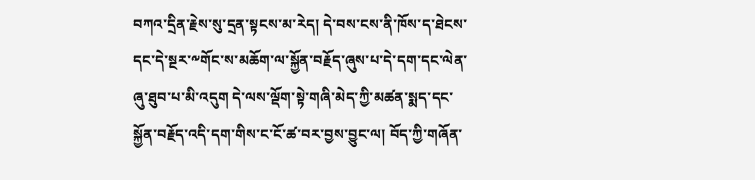བཀའ་དྲིན་རྗེས་སུ་དྲན་སྟངས་མ་རེད། དེ་བས་ངས་ནི་ཁོས་ད་ཐེངས་དང་དེ་སྔར་༸གོང་ས་མཆོག་ལ་སྐྱོན་བརྗོད་ཞུས་པ་དེ་དག་དང་ལེན་ཞུ་ཐུབ་པ་མི་འདུག དེ་ལས་ལྡོག་སྟེ་གཞི་མེད་ཀྱི་མཚན་སྨད་དང་སྐྱོན་བརྗོད་འདི་དག་གིས་ང་ངོ་ཚ་བར་བྱས་བྱུང་ལ། བོད་ཀྱི་གཞོན་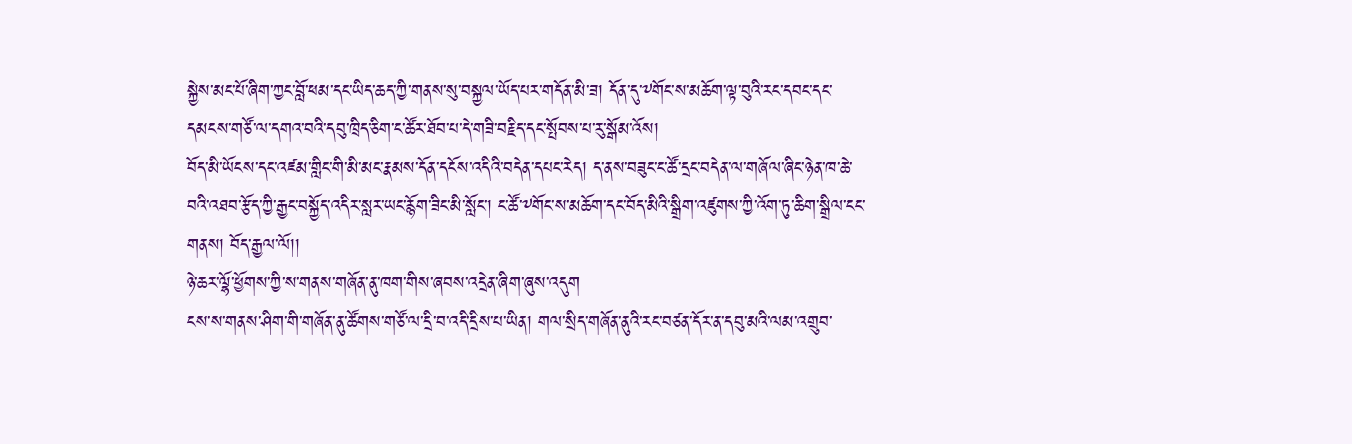སྐྱེས་མང་པོ་ཞིག་ཀྱང་བློ་ཕམ་དང་ཡིད་ཆད་ཀྱི་གནས་སུ་བསྐྱལ་ཡོད་པར་གདོན་མི་ཟ། དོན་དུ་༸གོང་ས་མཆོག་ལྟ་བུའི་རང་དབང་དང་དམངས་གཙོ་ལ་དགའ་བའི་དབུ་ཁྲིད་ཅིག་ང་ཚོར་ཐོབ་པ་དེ་གཟི་བརྗིད་དང་སྤོབས་པ་རུ་སྒོམ་འོས།
བོད་མི་ཡོངས་དང་འཛམ་གླིང་གི་མི་མང་རྣམས་དོན་དངོས་འདིའི་བདེན་དཔང་རེད། ད་ནས་བཟུང་ང་ཚོ་དྲང་བདེན་ལ་གཞོལ་ཞིང་ཉེན་ཁ་ཆེ་བའི་འཐབ་རྩོད་ཀྱི་རྒྱང་བསྐྱོད་འདིར་སླར་ཡང་རྙོག་ཟིང་མི་སློང་། ང་ཚོ་༸གོང་ས་མཆོག་དང་བོད་མིའི་སྒྲིག་འཛུགས་ཀྱི་འོག་ཏུ་ཆིག་སྒྲིལ་ངང་གནས། བོད་རྒྱལ་ལོ།།
ཉེ་ཆར་ལྷོ་ཕྱོགས་ཀྱི་ས་གནས་གཞོན་ནུ་ཁག་གིས་ཞབས་འདྲེན་ཞིག་ཞུས་འདུག
ངས་ས་གནས་ཤིག་གི་གཞོན་ནུ་ཚོགས་གཙོ་ལ་དྲི་བ་འདི་དྲིས་པ་ཡིན། གལ་སྲིད་གཞོན་ནུའི་རང་བཙན་དོར་ན་དབུ་མའི་ལམ་འགྲུབ་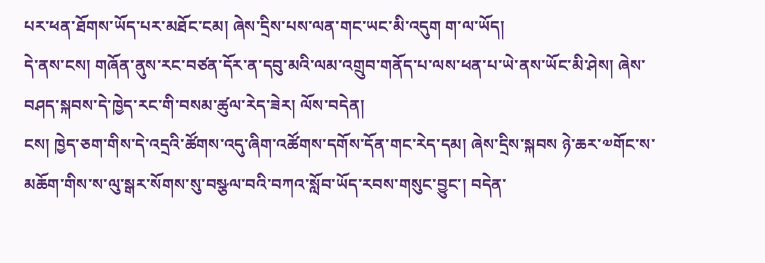པར་ཕན་ཐོགས་ཡོད་པར་མཐོང་ངམ། ཞེས་དྲིས་པས་ལན་གང་ཡང་མི་འདུག ག་ལ་ཡོད།
དེ་ནས་ངས། གཞོན་ནུས་རང་བཙན་དོར་ན་དབུ་མའི་ལམ་འགྲུབ་གནོད་པ་ལས་ཕན་པ་ཡེ་ནས་ཡོང་མི་ཤེས། ཞེས་བཤད་སྐབས་དེ་ཁྱེད་རང་གི་བསམ་ཚུལ་རེད་ཟེར། ལོས་བདེན།
ངས། ཁྱེད་ཅག་གིས་དེ་འདྲའི་ཚོགས་འདུ་ཞིག་འཚོགས་དགོས་དོན་གང་རེད་དམ། ཞེས་དྲིས་སྐབས ཉེ་ཆར་༧གོང་ས་མཆོག་གིས་ས་ལུ་སྒར་སོགས་སུ་བསྩལ་བའི་བཀའ་སློབ་ཡོད་རབས་གསུང་བྱུང་། བདེན་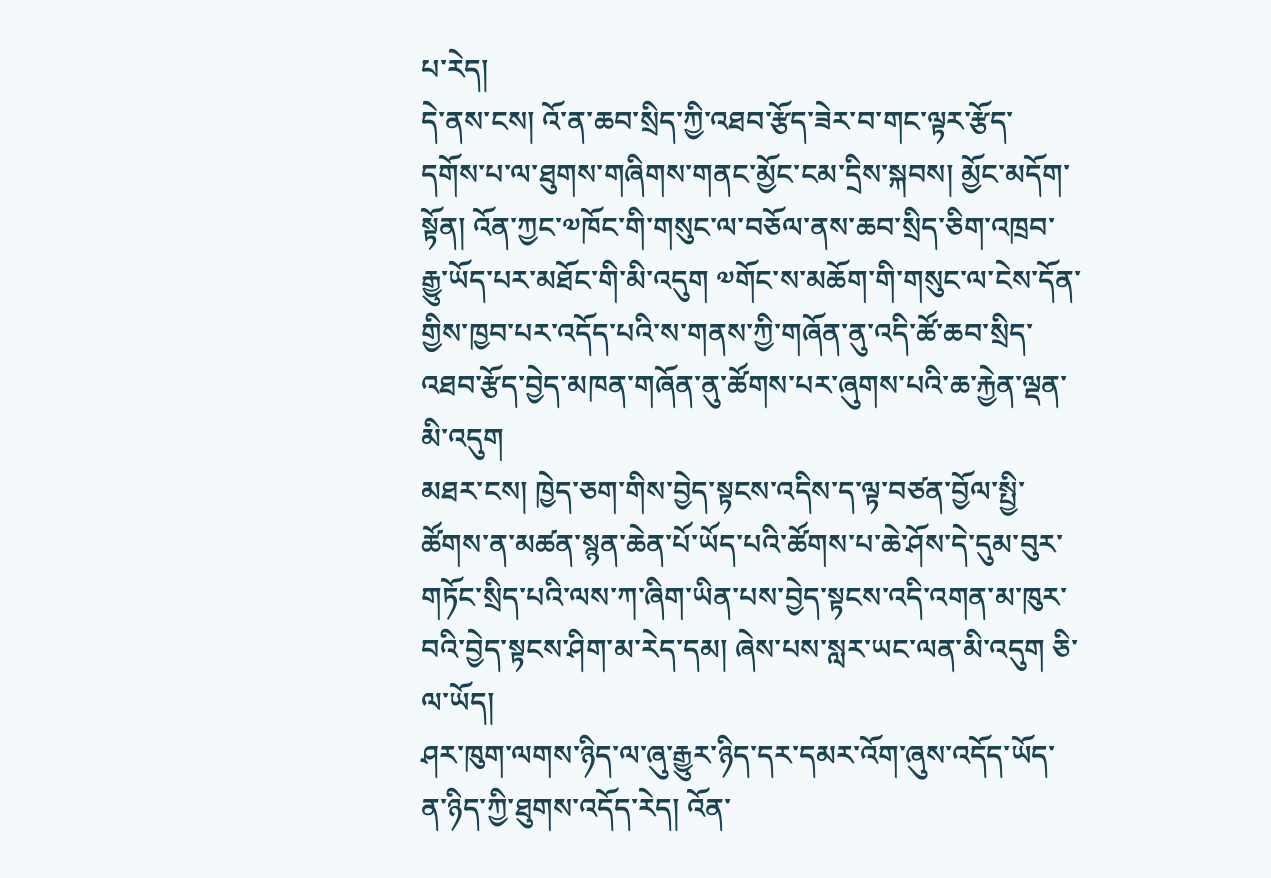པ་རེད།
དེ་ནས་ངས། འོ་ན་ཆབ་སྲིད་ཀྱི་འཐབ་རྩོད་ཟེར་བ་གང་ལྟར་རྩོད་དགོས་པ་ལ་ཐུགས་གཞིགས་གནང་མྱོང་ངམ་དྲིས་སྐབས། མྱོང་མདོག་སྟོན། འོན་ཀྱང་༧ཁོང་གི་གསུང་ལ་བཅོལ་ནས་ཆབ་སྲིད་ཅིག་འཁྲབ་རྒྱུ་ཡོད་པར་མཐོང་གི་མི་འདུག ༧གོང་ས་མཆོག་གི་གསུང་ལ་ངེས་དོན་གྱིས་ཁྱབ་པར་འདོད་པའི་ས་གནས་ཀྱི་གཞོན་ནུ་འདི་ཚོ་ཆབ་སྲིད་འཐབ་རྩོད་བྱེད་མཁན་གཞོན་ནུ་ཚོགས་པར་ཞུགས་པའི་ཆ་རྐྱེན་ལྡན་མི་འདུག
མཐར་ངས། ཁྱེད་ཅག་གིས་བྱེད་སྟངས་འདིས་ད་ལྟ་བཙན་བྱོལ་སྤྱི་ཚོགས་ན་མཚན་སྙན་ཆེན་པོ་ཡོད་པའི་ཚོགས་པ་ཆེ་ཤོས་དེ་དུམ་བུར་གཏོང་སྲིད་པའི་ལས་ཀ་ཞིག་ཡིན་པས་བྱེད་སྟངས་འདི་འགན་མ་ཁུར་བའི་བྱེད་སྟངས་ཤིག་མ་རེད་དམ། ཞེས་པས་སླར་ཡང་ལན་མི་འདུག ཅི་ལ་ཡོད།
ཤར་ཁུག་ལགས་ཉིད་ལ་ཞུ་རྒྱུར་ཉིད་དར་དམར་འོག་ཞུས་འདོད་ཡོད་ན་ཉིད་ཀྱི་ཐུགས་འདོད་རེད། འོན་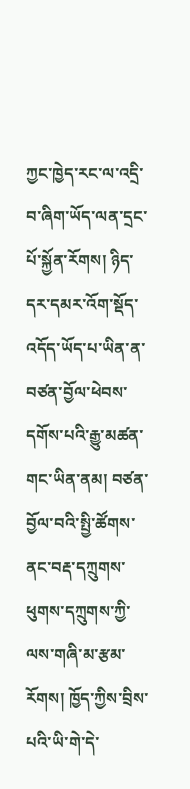ཀྱང་ཁྱེད་རང་ལ་འདྲི་བ་ཞིག་ཡོད་ལན་དྲང་པོ་སྐྱོན་རོགས། ཉིད་དར་དམར་འོག་སྡོད་འདོད་ཡོད་པ་ཡིན་ན་བཙན་བྱོལ་ཕེབས་དགོས་པའི་རྒྱུ་མཚན་གང་ཡིན་ནམ། བཙན་བྱོལ་བའི་སྤྱི་ཚོགས་ནང་བརྡ་དཀྲུགས་ཕུགས་དཀྲུགས་ཀྱི་ལས་གཞི་མ་རྩམ་རོགས། ཁྱོད་ཀྱིས་བྲིས་པའི་ཡི་གེ་དེ་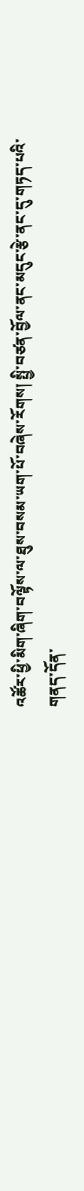འཚོར་ཕྱི་མིག་ཞིག་བལྟོས་ལ་ཐུས་བསམ་ཡག་པོ་བཞེས་རོགས། སྤྱི་བཙན་བྱོལ་ནང་མདུང་རྩེ་ནང་དུ་གཏད་པའི་གནད་དོན་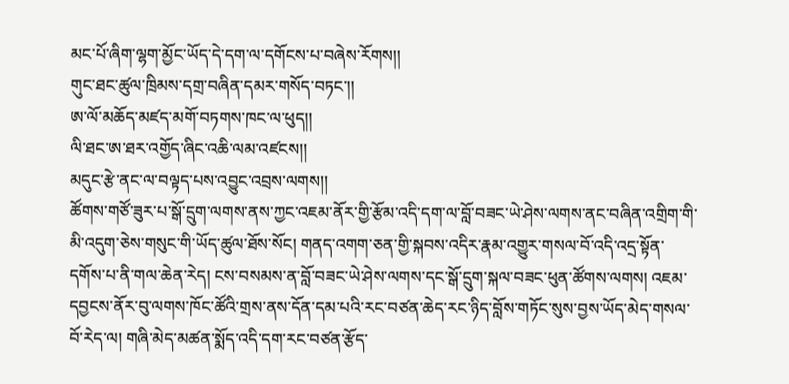མང་པོ་ཞིག་ལྷག་མྱོང་ཡོད་དེ་དག་ལ་དགོངས་པ་བཞེས་རོགས།།
གུང་ཐང་ཚུལ་ཁྲིམས་དགྲ་བཞིན་དམར་གསོད་བཏང་།།
ཨ་ལོ་མཆོད་མཛད་མགོ་བཏགས་ཁང་ལ་ཕུད།།
ལི་ཐང་ཨ་ཐར་འགྱོད་ཞིང་འཆི་ལམ་འཛངས།།
མདུང་རྩེ་ནང་ལ་བལྟད་པས་འབྱུང་འབྲས་ལགས།།
ཚོགས་གཙོ་ཟུར་པ་སྒོ་དྲུག་ལགས་ནས་ཀྱང་འཇམ་ནོར་གྱི་རྩོམ་འདི་དག་ལ་བློ་བཟང་ཡེ་ཤེས་ལགས་ནང་བཞིན་འགྲིག་གི་མི་འདུག་ཅེས་གསུང་གི་ཡོད་ཚུལ་ཐོས་སོང། གནད་འགག་ཅན་གྱི་སྐབས་འདིར་རྣམ་འགྱུར་གསལ་བོ་འདི་འདྲ་སྟོན་དགོས་པ་ནི་གལ་ཆེན་རེད། ངས་བསམས་ན་བློ་བཟང་ཡེ་ཤེས་ལགས་དང་སྒོ་དྲུག་སྐལ་བཟང་ཕུན་ཚོགས་ལགས། འཇམ་དབྱངས་ནོར་བུ་ལགས་ཁོང་ཚོའི་གྲས་ནས་དོན་དམ་པའི་རང་བཙན་ཆེད་རང་ཉིད་བློས་གཏོང་སུས་བྱས་ཡོད་མེད་གསལ་བོ་རེད་ལ། གཞི་མེད་མཚན་སྨོད་འདི་དག་རང་བཙན་རྩོད་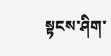སྟངས་ཤིག་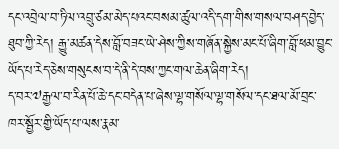དང་འབྲེལ་བ་ཏིལ་འབྲུ་ཙམ་མེད་པའང་བསམ་ཚུལ་འདི་དག་གིས་གསལ་བཤད་བྱེད་ཐུབ་ཀྱི་རེད། རྒྱུ་མཚན་དེས་བློ་བཟང་ཡེ་ཤེས་ཀྱིས་གཞོན་སྐྱེས་མང་པོ་ཞིག་བློ་ཕམ་བྱུང་ཡོད་པ་རེད་ཅེས་གསུངས་བ་དེ་ནི་དེ་བས་ཀྱང་གལ་ཆེན་ཞིག་རེད།
ད་བར་༧རྒྱལ་བ་རིན་པོ་ཆེ་དང་བདེན་པ་ཞེས་ལྷ་གསོལ་ལྷ་གསོལ་དང་ཐལ་མོ་བྲང་ཁར་སྦྱོར་གྱི་ཡོད་པ་ལས་རྣམ་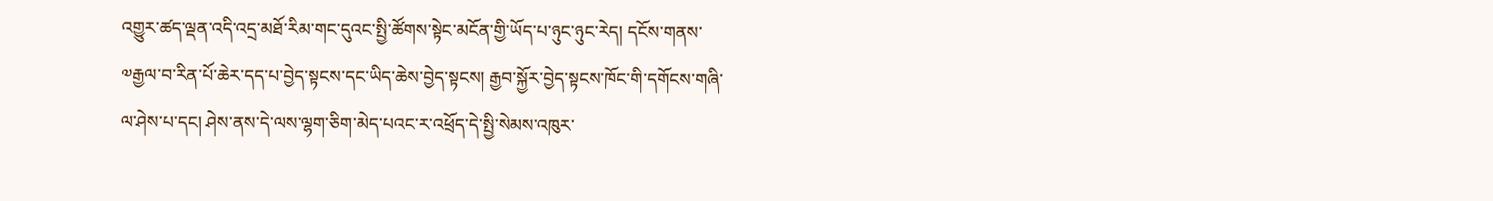འགྱུར་ཚད་ལྡན་འདི་འདྲ་མཐོ་རིམ་གང་དུའང་སྤྱི་ཚོགས་སྟེང་མངོན་གྱི་ཡོད་པ་ཉུང་ཉུང་རེད། དངོས་གནས་༧རྒྱལ་བ་རིན་པོ་ཆེར་དད་པ་བྱེད་སྟངས་དང་ཡིད་ཆེས་བྱེད་སྟངས། རྒྱབ་སྐྱོར་བྱེད་སྟངས་ཁོང་གི་དགོངས་གཞི་ལ་ཤེས་པ་དང། ཤེས་ནས་དེ་ལས་ལྷག་ཅིག་མེད་པའང་ར་འཕྲོད་དེ་སྤྱི་སེམས་འཁུར་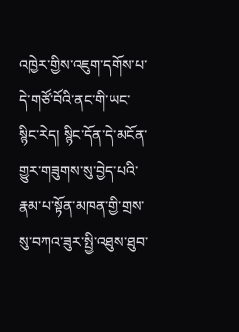འཁྱེར་གྱིས་འཇུག་དགོས་པ་དེ་གཙོ་བོའི་ནང་གི་ཡང་སྙིང་རེད། སྙིང་དོན་དེ་མངོན་གྱུར་གཟུགས་སུ་བྱེད་པའི་རྣམ་པ་སྟོན་མཁན་གྱི་གྲས་སུ་བཀའ་ཟུར་སྤྱི་འཐུས་ཐུབ་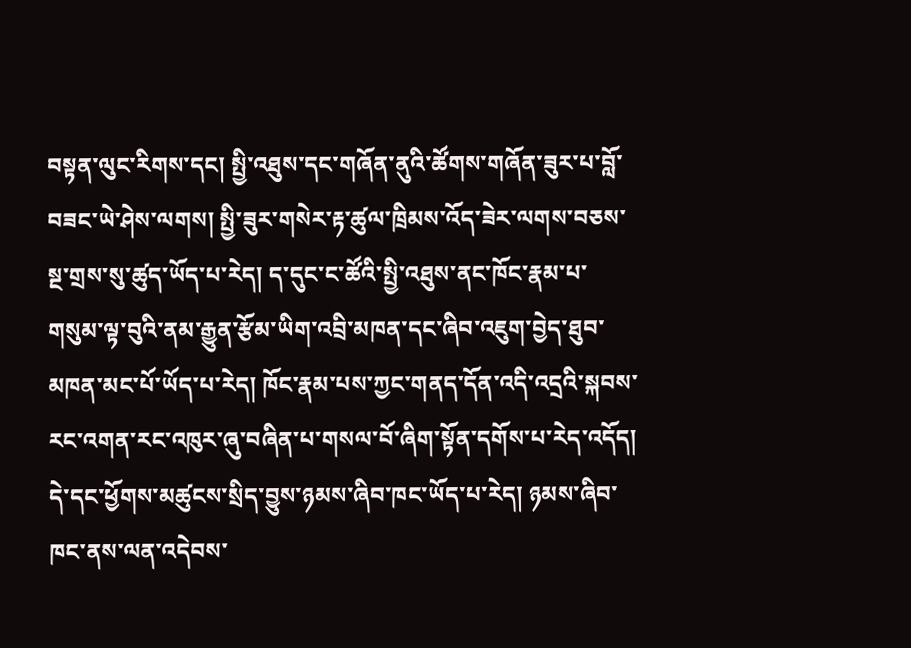བསྟན་ལུང་རིགས་དང། སྤྱི་འཐུས་དང་གཞོན་ནུའི་ཚོགས་གཞོན་ཟུར་པ་བློ་བཟང་ཡེ་ཤེས་ལགས། སྤྱི་ཟུར་གསེར་རྟ་ཚུལ་ཁྲིམས་འོད་ཟེར་ལགས་བཅས་སྔ་གྲས་སུ་ཚུད་ཡོད་པ་རེད། ད་དུང་ང་ཚོའི་སྤྱི་འཐུས་ནང་ཁོང་རྣམ་པ་གསུམ་ལྟ་བུའི་ནམ་རྒྱུན་རྩོམ་ཡིག་འབྲི་མཁན་དང་ཞིབ་འཇུག་བྱེད་ཐུབ་མཁན་མང་པོ་ཡོད་པ་རེད། ཁོང་རྣམ་པས་ཀྱང་གནད་དོན་འདི་འདྲའི་སྐབས་རང་འགན་རང་འཁུར་ཞུ་བཞིན་པ་གསལ་བོ་ཞིག་སྟོན་དགོས་པ་རེད་འདོད།
དེ་དང་ཕྱོགས་མཚུངས་སྲིད་བྱུས་ཉམས་ཞིབ་ཁང་ཡོད་པ་རེད། ཉམས་ཞིབ་ཁང་ནས་ལན་འདེབས་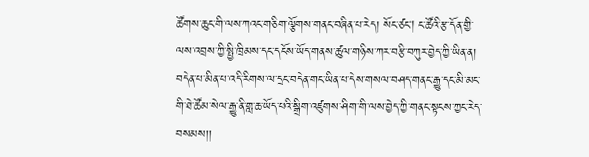ཚོགས་ཆུང་གི་ལས་ཀའང་གཅིག་ལྕོགས་གནང་བཞིན་པ་རེད། སོང་ཙང། ང་ཚོའི་རྩ་དོན་གྱི་ལས་འབྲས་ཀྱི་སྤྱི་ཁྲིམས་དང་དངོས་ཡོད་གནས་ཚུལ་གཉིས་ཀར་བརྩི་བཀུར་བྱེད་ཀྱི་ཡིན་ན། བདེན་པ་མིན་པ་འདི་རིགས་ལ་དྲང་བདེན་གང་ཡིན་པ་དེས་གསལ་བཤད་གནང་རྒྱུ་དང་མི་མང་གི་ཐེ་ཚོམ་སེལ་རྒྱུ་ནི་གླ་ཆ་ཡོད་པའི་སྒྲིག་འཛུགས་ཤིག་གི་ལས་བྱེད་ཀྱི་གནང་སྟངས་ཀྱང་རེད་བསམས།།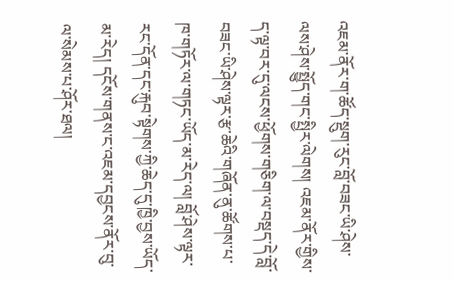འཇམ་ནོར་ག་ཚོད་སྡུག་རུང་བློ་བཟང་ཡི་ཤེས་ལས་ཤེས་སྤྱོུད་གང་སྤྱིར་ལེགས། འཇམ་ནོར་གྱིས་ད་ལྟ་བར་དུ་ལངས་ཕྱོགས་གཅིག་ལ་བསྡད་དེ་བློ་བཟང་ཡི་ཤེས་ལྟར་རྩ་ཆེའི་གཞོན་ནུ་ཚོགས་པ་ཁ་གཏོར་ལ་གཏང་ཡོད་མ་རེད་ལ། བློ་ཤེས་ལྟར་རང་དོན་དང་རྐུབ་སྟེགས་ཀྱི་ཆེད་དུ་ཁྱི་བྱས་ཡོད་མ་རེད། དངོས་གནས་ང་འཇམ་དབྱངས་ནོར་བུ་ལ་སེམས་པ་ཤོར་ཐལ།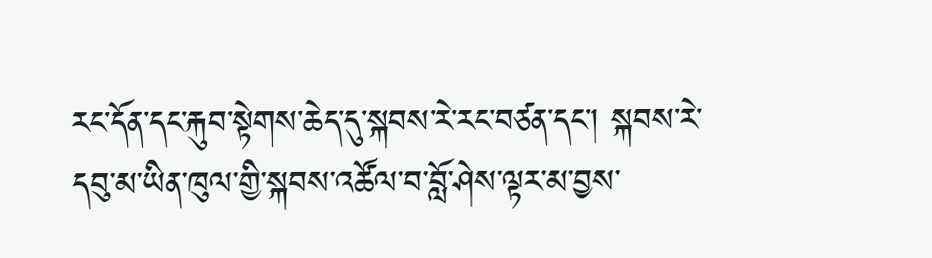རང་དོན་དང་རྐུབ་སྟེགས་ཆེད་དུ་སྐབས་རེ་རང་བཙན་དང་། སྐབས་རེ་དབུ་མ་ཡིན་ཁུལ་གྱི་སྐབས་འཚོལ་བ་བློ་ཤེས་ལྟར་མ་བྱས་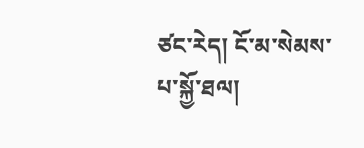ཙང་རེད། ངོ་མ་སེམས་པ་སྐྱོ་ཐལ།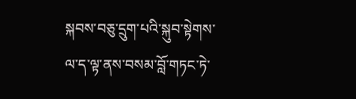སྐབས་བཅུ་དྲུག་པའི་སྐུབ་སྟེགས་ལ་ད་ལྟ་ནས་བསམ་བློ་གཏང་ཏེ་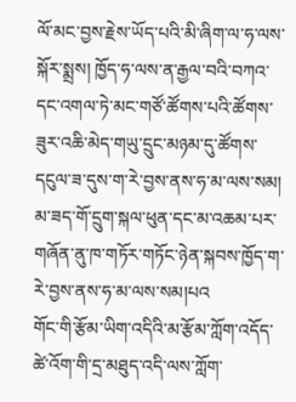ལོ་མང་བྱས་རྗེས་ཡོད་པའི་མི་ཞིག་ལ་ཧ་ལས་སྐོར་སྨྲས། ཁྱོད་ཧ་ལས་ན་རྒྱལ་བའི་བཀའ་དང་འགལ་ཏེ་མང་གཙོ་ཚོགས་པའི་ཚོགས་ཟུར་འཆི་མེད་གཡུ་དྲུང་མཉམ་དུ་ཚོགས་དངུལ་ཟ་དུས་ག་རེ་བྱས་ནས་ཧ་མ་ལས་སམ། མ་ཟད་གོ་དྲུག་སྐལ་ཕུན་དང་མ་འཆམ་པར་གཞོན་ནུ་ཁ་གཏོར་གཏོང་ཉེན་སྐབས་ཁྱོད་ག་རེ་བྱས་ནས་ཧ་མ་ལས་སམ།པའ
གོང་གི་རྩོམ་ཡིག་འདིའི་མ་རྩོམ་ཀློག་འདོད་ཚེ་འོག་གི་དྲ་མཐུད་འདི་ལས་ཀློག་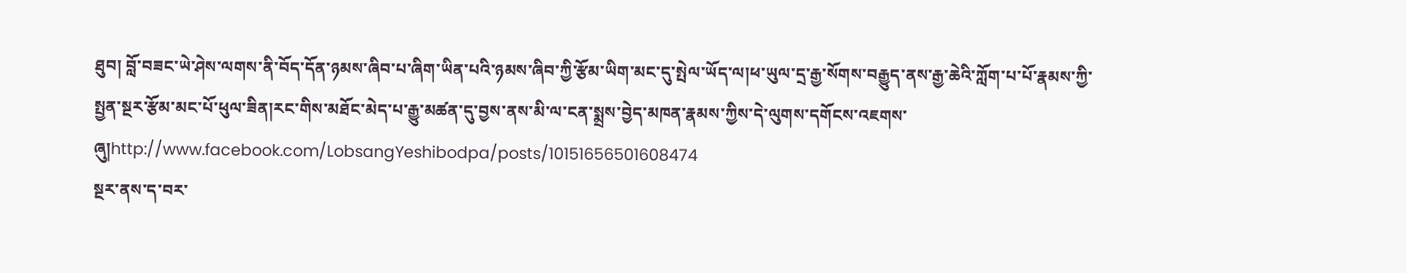ཐུབ། བློ་བཟང་ཡེ་ཤེས་ལགས་ནི་བོད་དོན་ཉམས་ཞིབ་པ་ཞིག་ཡིན་པའི་ཉམས་ཞིབ་ཀྱི་རྩོམ་ཡིག་མང་དུ་སྤེལ་ཡོད་ལ།ཕ་ཡུལ་དྲ་རྒྱ་སོགས་བརྒྱུད་ནས་རྒྱ་ཆེའི་ཀློག་པ་པོ་རྣམས་ཀྱི་སྤྱན་སྔར་རྩོམ་མང་པོ་ཕུལ་ཟིན།རང་གིས་མཐོང་མེད་པ་རྒྱུ་མཚན་དུ་བྱས་ནས་མི་ལ་ངན་སྨྲས་བྱེད་མཁན་རྣམས་ཀྱིས་དེ་ལུགས་དགོངས་འཇགས་ཞུ།http://www.facebook.com/LobsangYeshibodpa/posts/10151656501608474
སྔར་ནས་ད་བར་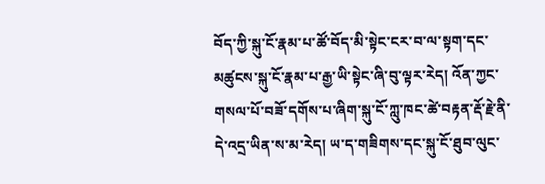བོད་ཀྱི་སྐུ་ངོ་རྣམ་པ་ཚོ་བོད་མི་སྟེང་ངར་བ་ལ་སྟག་དང་མཚུངས་སྐུ་ངོ་རྣམ་པ་རྒྱ་ཡི་སྟེང་ཞི་བུ་ལྟར་རེད། འོན་ཀྱང་གསལ་པོ་བཟོ་དགོས་པ་ཞིག་སྐུ་ངོ་ཀླུ་ཁང་ཚེ་བརྟན་རྡོ་རྗེ་ནི་དེ་འདྲ་ཡིན་ས་མ་རེད། ཡ་ད་གཟིགས་དང་སྐུ་ངོ་ཐུབ་ལུང་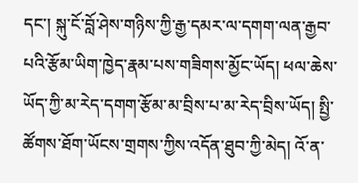དང་། སྐུ་ངོ་བློ་ཤེས་གཉིས་ཀྱི་རྒྱ་དམར་ལ་དགག་ལན་རྒྱབ་པའི་རྩོམ་ཡིག་ཁྱེད་རྣམ་པས་གཟིགས་མྱོང་ཡོད། ཕལ་ཆེས་ཡོད་ཀྱི་མ་རེད་དགག་རྩོམ་མ་བྲིས་པ་མ་རེད་བྲིས་ཡོད། སྤྱི་ཚོགས་ཐོག་ཡོངས་གྲགས་ཀྱིས་འདོན་ཐུབ་ཀྱི་མེད། འོ་ན་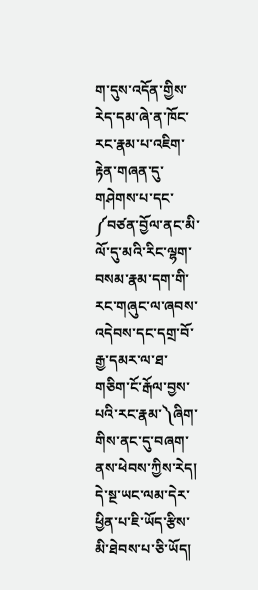ག་དུས་འདོན་གྱིས་རེད་དམ་ཞེ་ན་ཁོང་རང་རྣམ་པ་འཇིག་རྟེན་གཞན་དུ་གཤེགས་པ་དང་
༼བཙན་བྱོལ་ནང་མི་ལོ་དུ་མའི་རིང་ལྷག་བསམ་རྣམ་དག་གི་རང་གཞུང་ལ་ཞབས་འདེབས་དང་དགྲ་བོ་རྒྱ་དམར་ལ་ཐ་གཅིག་ངོ་རྒོལ་བྱས་པའི་རང་རྣམ་༽ཞིག་གིས་ནང་དུ་བཞག་ནས་ཕེབས་ཀྱིས་རེད། དེ་སྔ་ཡང་ལམ་དེར་ཕྱིན་པ་ཇི་ཡོད་རྩིས་མི་ཐེབས་པ་ཅི་ཡོད།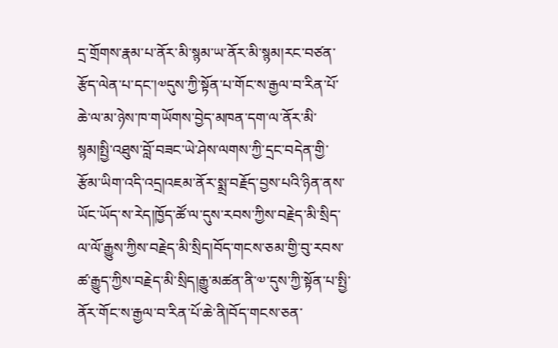དྲ་གྲོགས་རྣམ་པ་ནོར་མི་སྙམ་ཡ་ནོར་མི་སྙམ།རང་བཙན་རྩོད་ལེན་པ་དང་།༧དུས་ཀྱི་སྟོན་པ་གོང་ས་རྒྱལ་བ་རིན་པོ་ཆེ་ལ་མ་ཉེས་ཁ་གཡོགས་བྱེད་མཁན་དག་ལ་ནོར་མི་སྙམ།སྤྱི་འཐུས་བློ་བཟང་ཡེ་ཤེས་ལགས་ཀྱི་དྲང་བདེན་གྱི་རྩོམ་ཡིག་འདི་འདྲ།འཇམ་ནོར་སྨྲ་བརྗོད་བྱས་པའི་ཉིན་ནས་ཡོང་ཡོད་ས་རེད།ཁྱོད་ཚོ་ལ་དུས་རབས་ཀྱིས་བརྗེད་མི་སྲིད་ལ་ལོ་རྒྱུས་ཀྱིས་བརྗེད་མི་སྲིད།བོད་གངས་ཅམ་གྱི་བུ་རབས་ཚ་རྒྱུད་ཀྱིས་བརྗེད་མི་སྲིད།རྒྱུ་མཚན་ནི་༧་དུས་ཀྱི་སྟོན་པ་སྤྱི་ནོར་གོང་ས་རྒྱལ་བ་རིན་པོ་ཆེ་ནི།བོད་གངས་ཅན་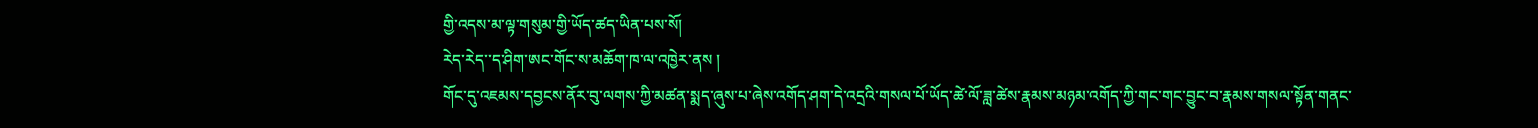གྱི་འདས་མ་ལྟ་གསུམ་གྱི་ཡོད་ཚད་ཡིན་པས་སོ།
རེད་རེད་་ད་ཤིག་ཨང་གོང་ས་མཆོག་ཁ་ལ་འཁྱེར་ནས །
གོང་དུ་འཇམས་དབྱངས་ནོར་བུ་ལགས་ཀྱི་མཚན་སྨད་ཞུས་པ་ཞེས་འགོད་ཤག་དེ་འདྲའི་གསལ་པོ་ཡོད་ཚེ་ལོ་ཟླ་ཚེས་རྣམས་མཉམ་འགོད་ཀྱི་གང་གང་བྱུང་བ་རྣམས་གསལ་སྟོན་གནང་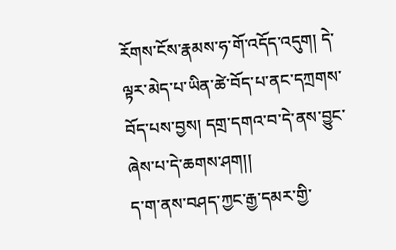རོགས་ངོས་རྣམས་ཧ་གོ་འདོད་འདུག། དེ་ལྟར་མེད་པ་ཡིན་ཚེ་བོད་པ་ནང་དཀྲགས་བོད་པས་བྱས། དགྲ་དགའ་བ་དེ་ནས་བྱུང་ཞེས་པ་དེ་ཆགས་ཤག།།
ད་ག་ནས་བཤད་ཀྱང་རྒྱ་དམར་གྱི་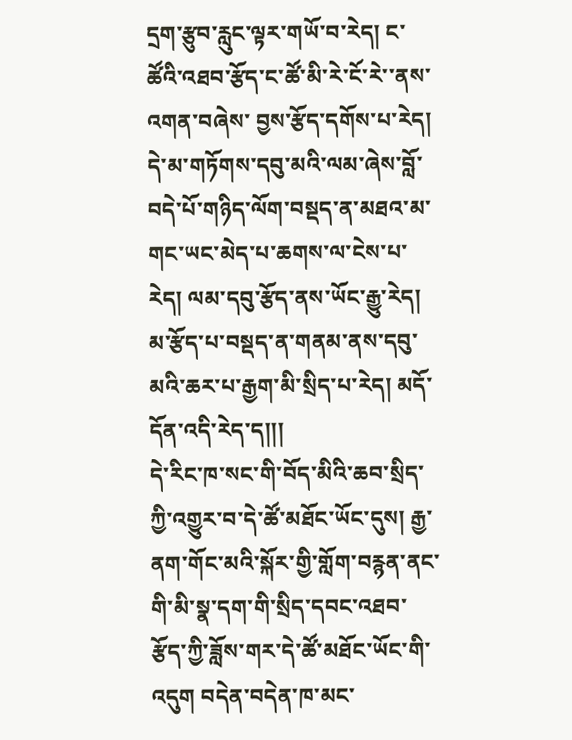དྲག་རྩུབ་རླུང་ལྟར་གཡོ་བ་རེད། ང་ཚོའི་འཐབ་རྩོད་ང་ཚོ་མི་རེ་ངོ་རེ་་ནས་འགན་བཞེས་ བྱས་རྩོད་དགོས་པ་རེད། དེ་མ་གཏོགས་དབུ་མའི་ལམ་ཞེས་བློ་བདེ་པོ་གཉིད་ལོག་བསྡད་ན་མཐའ་མ་གང་ཡང་མེད་པ་ཆགས་ལ་ངེས་པ་རེད། ལམ་དབུ་རྩོད་ནས་ཡོང་རྒྱུ་རེད། མ་རྩོད་པ་བསྡད་ན་གནམ་ནས་དབུ་མའི་ཆར་པ་རྒྱག་མི་སྲིད་པ་རེད། མདོ་དོན་འདི་རེད་ད།།།
དེ་རིང་ཁ་སང་གི་བོད་མིའི་ཆབ་སྲིད་ཀྱི་འགྱུར་བ་དེ་ཚོ་མཐོང་ཡོང་དུས། རྒྱ་ནག་གོང་མའི་སྐོར་གྱི་གློག་བརྙན་ནང་གི་མི་སྣ་དག་གི་སྲིད་དབང་འཐབ་རྩོད་ཀྱི་ཟློས་གར་དེ་ཚོ་མཐོང་ཡོང་གི་འདུག བདེན་བདེན་ཁ་མང་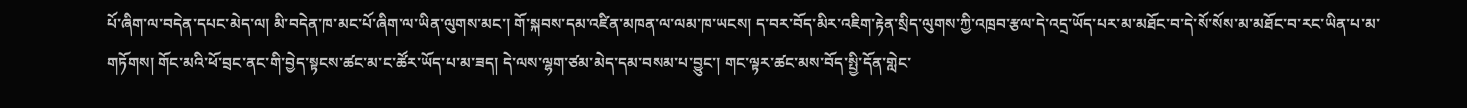པོ་ཞིག་ལ་བདེན་དཔང་མེད་ལ། མི་བདེན་ཁ་མང་པོ་ཞིག་ལ་ཡིན་ལུགས་མང་། གོ་སྐབས་དམ་འཛིན་མཁན་ལ་ལམ་ཁ་ཡངས། ད་བར་བོད་མིར་འཇིག་རྟེན་སྲིད་ལུགས་ཀྱི་འཁྲབ་རྩལ་དེ་འདྲ་ཡོད་པར་མ་མཐོང་བ་དེ་སོ་སོས་མ་མཐོང་བ་རང་ཡིན་པ་མ་གཏོགས། གོང་མའི་ཕོ་བྲང་ནང་གི་བྱེད་སྟངས་ཚང་མ་ང་ཚོར་ཡོད་པ་མ་ཟད། དེ་ལས་ལྷག་ཙམ་མེད་དམ་བསམ་པ་བྱུང་། གང་ལྟར་ཚང་མས་བོད་སྤྱི་དོན་གླེང་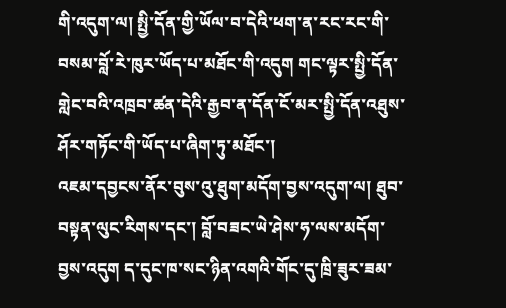གི་འདུག་ལ། སྤྱི་དོན་གྱི་ཡོལ་བ་དེའི་ཕག་ན་རང་རང་གི་བསམ་བློ་རེ་ཁུར་ཡོད་པ་མཐོང་གི་འདུག གང་ལྟར་སྤྱི་དོན་གླེང་བའི་འཁྲབ་ཚན་དེའི་རྒྱབ་ན་དོན་ངོ་མར་སྤྱི་དོན་འཐུས་ཤོར་གཏོང་གི་ཡོད་པ་ཞིག་ཏུ་མཐོང་།
འཇམ་དབྱངས་ནོར་བུས་འུ་ཐུག་མདོག་བྱས་འདུག་ལ། ཐུབ་བསྟན་ལུང་རིགས་དང་། བློ་བཟང་ཡེ་ཤེས་ཧ་ལས་མདོག་བྱས་འདུག ད་དུང་ཁ་སང་ཉིན་འགའི་གོང་དུ་ཁྲི་ཟུར་ཟམ་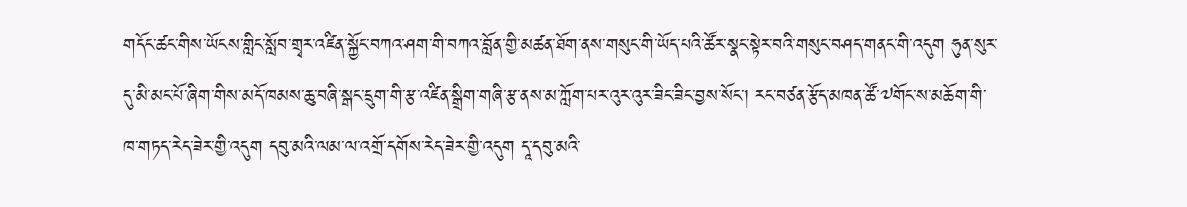གདོང་ཚང་གིས་ཡོངས་གླིང་སློབ་གྲྭར་འཛིན་སྐྱོང་བཀའ་ཤག་གི་བཀའ་བློན་གྱི་མཚན་ཐོག་ནས་གསུང་གི་ཡོད་པའི་ཚོར་སྣང་སྟེར་བའི་གསུང་བཤད་གནང་གི་འདུག ཧུན་སུར་དུ་མི་མང་པོ་ཞིག་གིས་མདོ་ཁམས་ཆུ་བཞི་སྒང་དྲུག་གི་རྩ་འཛིན་སྒྲིག་གཞི་རྩ་ནས་མ་ཀློག་པར་འུར་འུར་ཟིང་ཟིང་བྱས་སོང་། རང་བཙན་རྩོད་མཁན་ཚོ་༧གོང་ས་མཆོག་གི་ཁ་གཏད་རེད་ཟེར་གྱི་འདུག དབུ་མའི་ལམ་ལ་འགྲོ་དགོས་རེད་ཟེར་གྱི་འདུག དཱ་དབུ་མའི་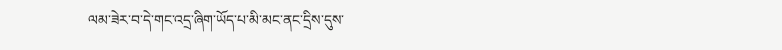ལམ་ཟེར་བ་དེ་གང་འདྲ་ཞིག་ཡོད་པ་མི་མང་ནང་དྲིས་དུས་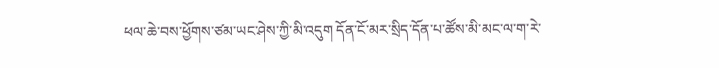ཕལ་ཆེ་བས་ཕྱོགས་ཙམ་ཡང་ཤེས་ཀྱི་མི་འདུག དོན་ངོ་མར་སྲིད་དོན་པ་ཚོས་མི་མང་ལ་ག་རེ་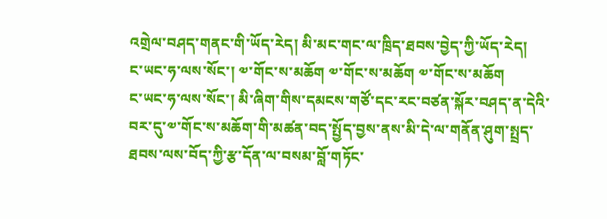འགྲེལ་བཤད་གནང་གི་ཡོད་རེད། མི་མང་གང་ལ་ཁྲིད་ཐབས་བྱེད་ཀྱི་ཡོད་རེད།
ང་ཡང་ཧ་ལས་སོང་། ༧་གོང་ས་མཆོག ༧་གོང་ས་མཆོག ༧་གོང་ས་མཆོག
ང་ཡང་ཧ་ལས་སོང་། མི་ཞིག་གིས་དམངས་གཙོ་དང་རང་བཙན་སྐོར་བཤད་ན་དེའི་བར་དུ་༧་གོང་ས་མཆོག་གི་མཚན་བད་སྤྱོད་བྱས་ནས་མི་དེ་ལ་གནོན་ཤུག་སྤྲད་ཐབས་ལས་བོད་ཀྱི་རྩ་དོན་ལ་བསམ་བློ་གཏོང་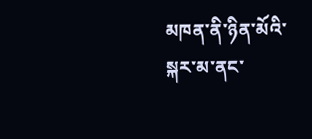མཁན་ནི་ཉིན་མོའི་སྐར་མ་ནང་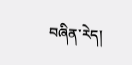བཞིན་རེད།